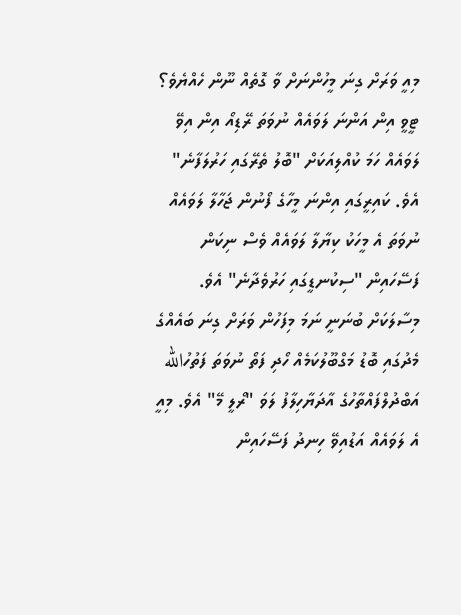މިއީ ވަރަށް ގިނަ މީހުންނަށް ވާ ގޮތެއް ނޫން ހެއްޔެވެ؟ ޓީވީ އިން އަންނަ ލަވައެއް ނުވަތަ ރޭޑިއޯ އިން އިވޭ ލަވައެއް ހަމަ ކުއްލިއަކަށް "ބޮލު ތެރޭގައި ހަރުލަފާނެ" އެވެ. ކައިރީގައި އިންނަ މީހާގެ ފޯނުން ޖަހާލާ ލަވައެއް ނުވަތަ އެ މީހަކު ކިޔާލާ ލަވައެއް ވެސް ނިކަން ފަސޭހައިން "ސިކުނޑީގައި ހަރުވެދާނެ" އެވެ.
މިސާލަކަށް ބުނަނީ ނަމަ މިފަހުން ވަރަށް ގިނަ ބައެއްގެ މެދުގައި ބޮޑު މަގްބޫލުކަމެއް ހޯދި ފަތޯ ނުވަތަ ފަތުހުالله އަބްދުލްފައްތާހުގެ އާދަޔާހިލާފު ލަވަ "ރޯލީ މޭ" އެވެ. މިއީ އެ ލަވައެއް އަޑުއިވޭ ހިނދު ފަސޭހައިން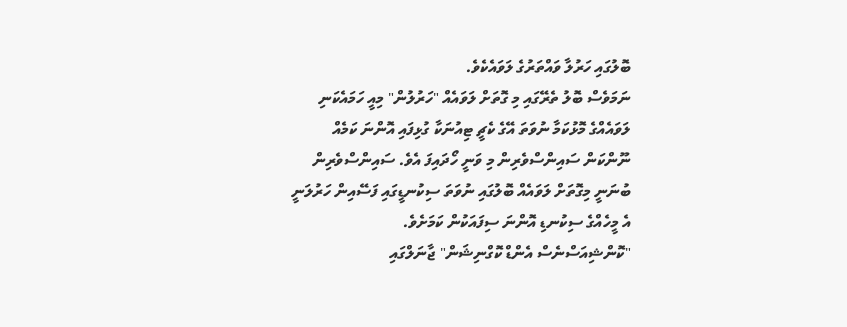ބޮލުގައި ހަރުލާ ވައްތަރުގެ ލަވައެކެވެ.
ނަމަވެސް ބޮލު ތެރޭގައި މި ގޮތަށް ލަވައެއް "ހަރުލުން" މިއީ ހަމައެކަނި ލަވައެއްގެ މޮޅުކަމާ ނުވަތަ އޭގެ ކެޗީ ޓިއުނަކާ ގުޅިފައި އޮންނަ ކަމެއް ނޫންކަން ސައިންސްވެރިން މި ވަނީ ހޯދައިފަ އެވެ. ސައިންސްވެރިން ބުނަނީ މިގޮތަށް ލަވައެއް ބޮލުގައި ނުވަތަ ސިކުނޑީގައި ފަސޭއިން ހަރުލަނީ އެ މީހެއްގެ ސިކުނޑި އޮންނަ ސިފައަކުން ކަމަށެވެ.
"ކޮންޝިއަސްނެސް އެންޑް ކޮގްނިޝަން" ޖާނަލްގައި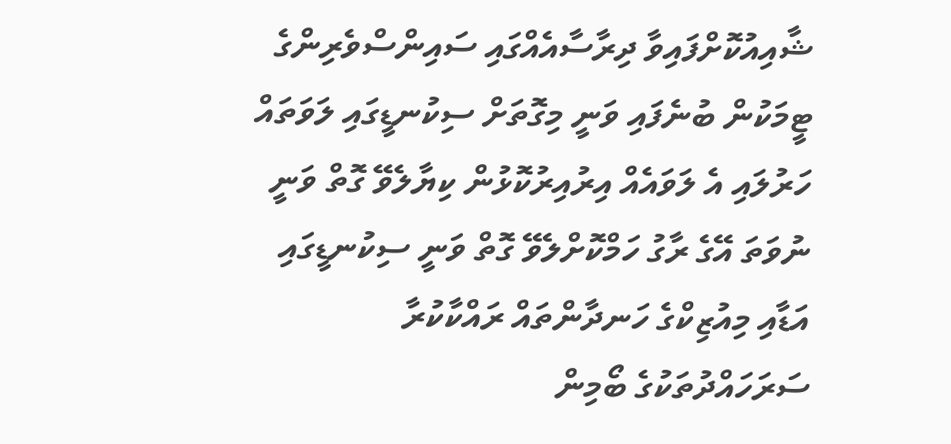ޝާއިއުކޮށްފައިވާ ދިރާސާއެއްގައި ސައިންސްވެރިންގެ ޓީމަކުން ބުނެފައި ވަނީ މިގޮތަށް ސިކުނޑީގައި ލަވަތައް ހަރުލައި އެ ލަވައެއް އިރުއިރުކޮޅުން ކިޔާލެވޭ ގޮތް ވަނީ ނުވަތަ އޭގެ ރާގު ހަމްކޮށްލެވޭ ގޮތް ވަނީ ސިކުނޑީގައި އަޑާއި މިއުޒިކްގެ ހަނދާންތައް ރައްކާކުރާ ސަރަހައްދުތަކުގެ ބޯމިން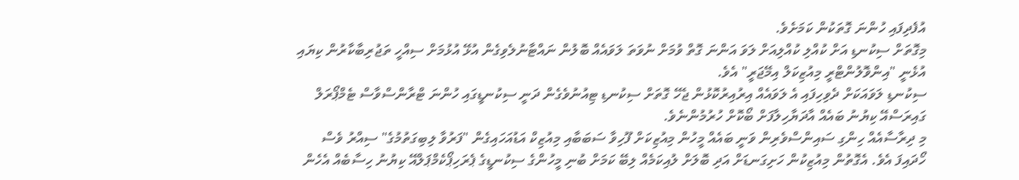އުފެދިފައި ހުންނަ ގޮތަކުން ކަމަށެވެ.
މިގޮތަށް ސިކުނޑި އަށް ކުއްލި ކުއްލިއަށް ލަވަ އަންނަ ގޮތް ވުމަށް ނުވަތަ ލަވައެއް ބޮލުން ނައްޓާނުލެވިގެން އުޅޭ އުޅުމަށް ސިއްހީ ތަޖުރިބާކާރުން ކިޔައި އުޅެނީ "އިންވޮލުންޓްރީ މިއުޒިކަލް އިމޭޖަރީ" އެވެ.
ސިކުނޑި ލަވައަކަށް ދެވިހިފައި އެ ލަވައެއް އިރުއިރުކޮޅުން ޖެހޭ ގޮތަށް ސިކުނޑި ޓިއުނުވެގެން ދަނީ ސިކުނޑީގައި ހުންނަ ޓްރާންސްވާސް ޓެމްޕޯރަލް ގައިރަސްއޭ ކިޔުނު ބައެއް އާދަޔާހިލާފަށް ބޯކޮށް ހުރުމުންނެވެ.
މި ދިރާސާއެއް ހިންގި ސައިންސްވެރިން ވަނީ ބައެއް މީހުން މިއުޒިކަށް ފޫހިވާ ސަބަބާއި މިއުޒިކް އަޑުއަހައިގެން "ފަރުވާ ލިބިގަތުމުގެ" ސިއްރު ވެސް ހޯދައިފަ އެވެ. އެގޮތުން މިއުޒިކުން ހަށިގަނޑަށް އަދި ބޮލަށް ލުއިކަމެއް ލިބޭ ކަމަށް ބުނި މީހުންގެ ސިކުނޑީގެ ޕެރަހިޕޯކެމްޕަލްއޭ ކިޔުނު ހިސާބެއް އެހެން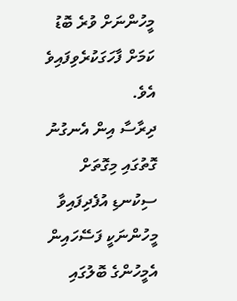މީހުންނަށް ވުރެ ބޮޑު ކަމަށް ފާހަގަކުރެވިފައިވެ އެވެ.
ދިރާސާ އިން އެނގުނު ގޮތުގައި މިގޮތަށް ސިކުނޑި އުފެދިފައިވާ މީހުންނަކީ ފަސޭހައިން އެމީހުންގެ ބޮލުގައި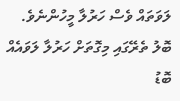ލަވަތައް ވެސް ހަރުލާ މީހުންނެވެ.
ބޮލު ތެރޭގައި މިގޮތަށް ހަރުލާ ލަވައެއް ބޮޑު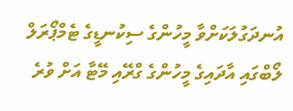އުނދަގުލަކަށްވާ މީހުންގެ ސިކުނޑީގެ ޓެމްޕޯރަލް ލޯބްގައި އާދައިގެ މީހުންގެ ގްރޭއި މޭޓާ އަށް ވުރެ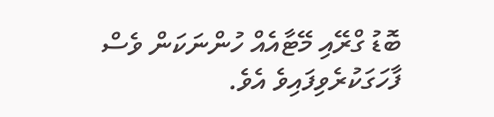ބޮޑު ގްރޭއި މޭޓާއެއް ހުންނަކަން ވެސް ފާހަގަކުރެވިފައިވެ އެވެ.